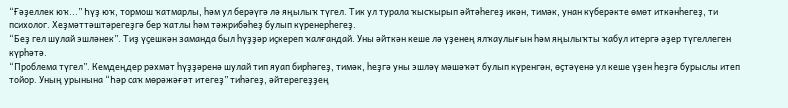“Ғәҙеллек юҡ...” Һүҙ юҡ, тормош ҡатмарлы, һәм ул берәүгә лә яңылыҡ түгел. Тик ул турала ҡысҡырып әйтәһегеҙ икән, тимәк, унан күберәкте өмөт иткәнһегеҙ, ти психолог. Хеҙмәттәштәрегеҙгә бер ҡатлы һәм тәжрибәһеҙ булып күренерһегеҙ.
“Беҙ гел шулай эшләнек”. Тиҙ үҫешкән заманда был һүҙҙәр иҫкереп ҡалғандай. Уны әйткән кеше лә үҙенең ялҡаулығын һәм яңылыҡты ҡабул итергә әҙер түгеллеген күрһәтә.
“Проблема түгел”. Кемдеңдер рәхмәт һүҙҙәренә шулай тип яуап бирһәгеҙ, тимәк, һеҙгә уны эшләү мәшәҡәт булып күренгән, өҫтәүенә ул кеше үҙен һеҙгә бурыслы итеп тойор. Уның урынына “Һәр саҡ мөрәжәғәт итегеҙ” тиһәгеҙ, әйтерегеҙҙең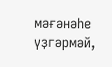мәғәнәһе үҙгәрмәй,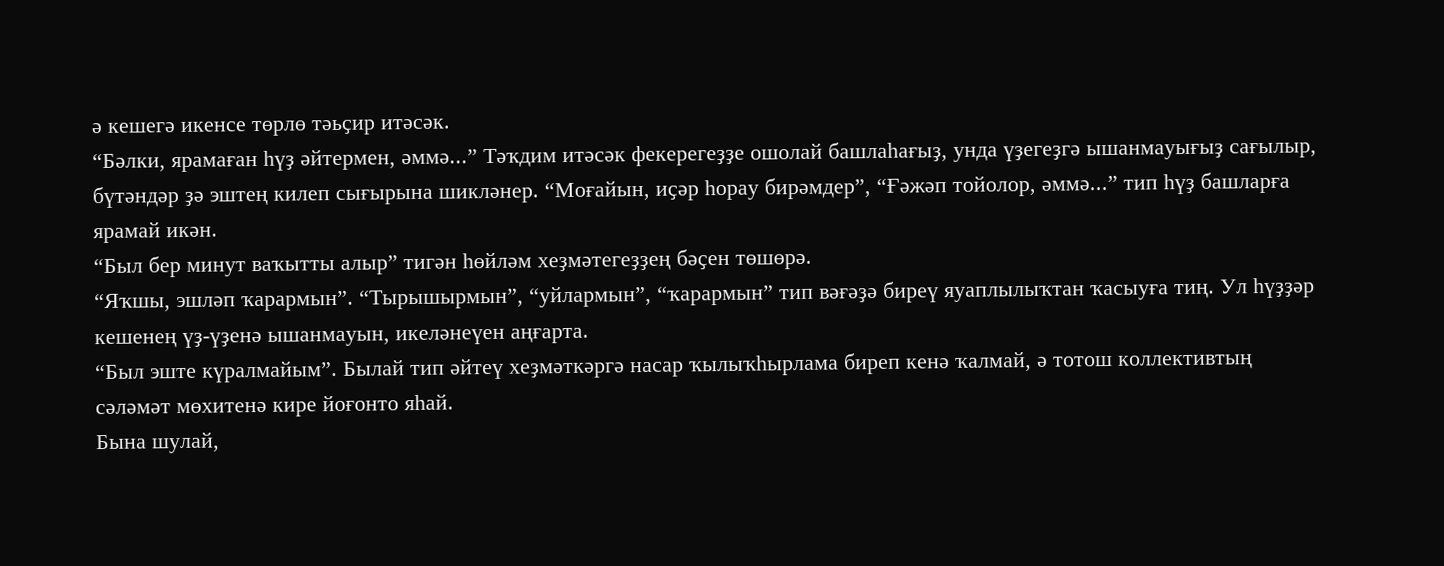ә кешегә икенсе төрлө тәьҫир итәсәк.
“Бәлки, ярамаған һүҙ әйтермен, әммә...” Тәҡдим итәсәк фекерегеҙҙе ошолай башлаһағыҙ, унда үҙегеҙгә ышанмауығыҙ сағылыр, бүтәндәр ҙә эштең килеп сығырына шикләнер. “Моғайын, иҫәр һорау бирәмдер”, “Ғәжәп тойолор, әммә...” тип һүҙ башларға ярамай икән.
“Был бер минут ваҡытты алыр” тигән һөйләм хеҙмәтегеҙҙең бәҫен төшөрә.
“Яҡшы, эшләп ҡарармын”. “Тырышырмын”, “уйлармын”, “ҡарармын” тип вәғәҙә биреү яуаплылыҡтан ҡасыуға тиң. Ул һүҙҙәр кешенең үҙ-үҙенә ышанмауын, икеләнеүен аңғарта.
“Был эште күралмайым”. Былай тип әйтеү хеҙмәткәргә насар ҡылыҡһырлама биреп кенә ҡалмай, ә тотош коллективтың сәләмәт мөхитенә кире йоғонто яһай.
Бына шулай,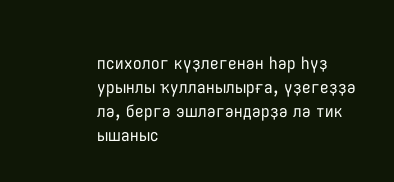психолог күҙлегенән һәр һүҙ урынлы ҡулланылырға, үҙегеҙҙә лә, бергә эшләгәндәрҙә лә тик ышаныс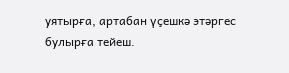уятырға, артабан үҫешкә этәргес булырға тейеш.